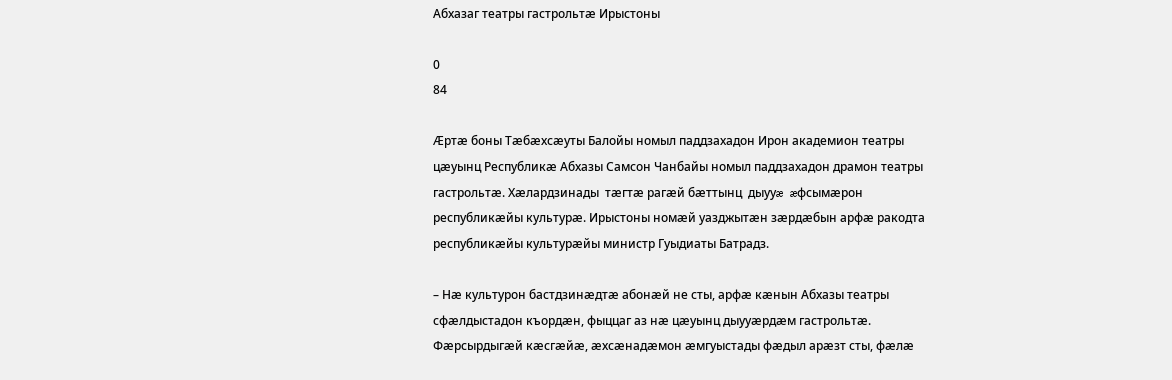Абхазаг театры гастрольтæ Ирыстоны

0
84

Æртæ боны Тæбæхсæуты Балойы номыл паддзахадон Ирон академион театры
цæуынц Республикæ Абхазы Самсон Чанбайы номыл паддзахадон драмон театры гастрольтæ. Хæлардзинады  тæгтæ рагæй бæттынц  дыууæ æфсымæрон республикæйы культурæ. Ирыстоны номæй уазджытæн зæрдæбын арфæ ракодта республикæйы культурæйы министр Гуыдиаты Батрадз.

– Нæ культурон бастдзинæдтæ абонæй не сты, арфæ кæнын Абхазы театры сфæлдыстадон къордæн, фыццаг аз нæ цæуынц дыууæрдæм гастрольтæ. Фæрсырдыгæй кæсгæйæ, æхсæнадæмон æмгуыстады фæдыл арæзт сты, фæлæ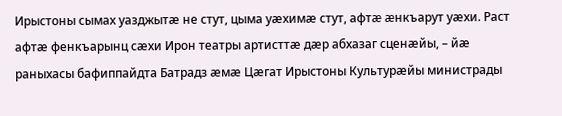Ирыстоны сымах уазджытæ не стут, цыма уæхимæ стут, афтæ æнкъарут уæхи. Раст афтæ фенкъарынц сæхи Ирон театры артисттæ дæр абхазаг сценæйы, – йæ раныхасы бафиппайдта Батрадз æмæ Цæгат Ирыстоны Культурæйы министрады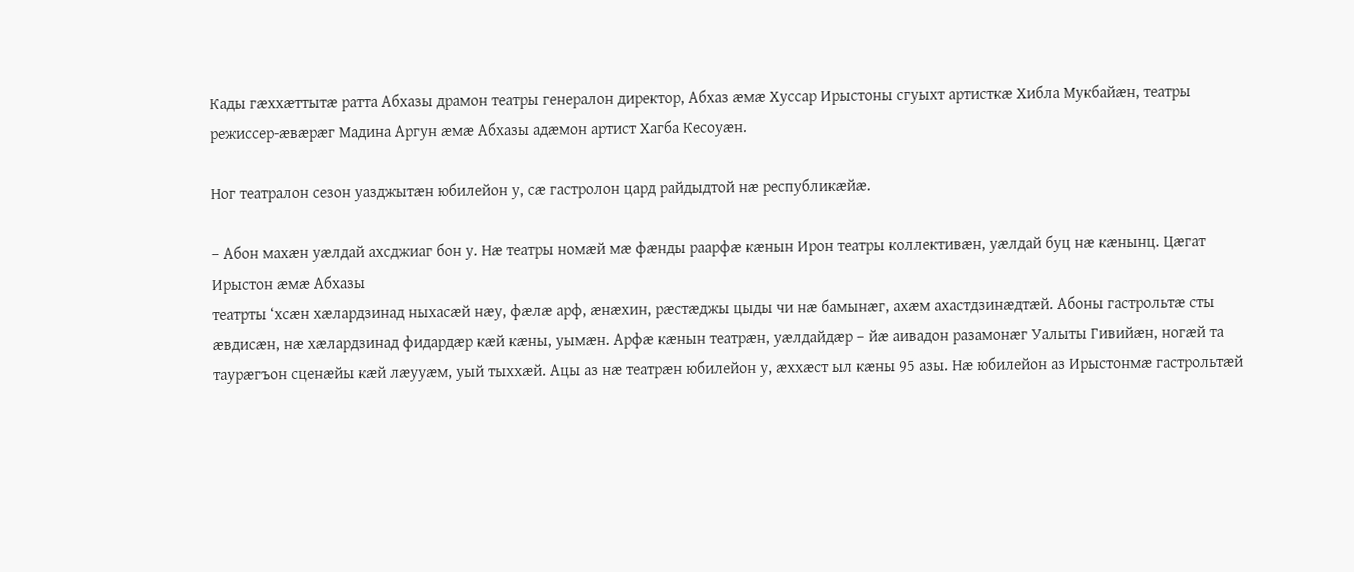Кады гæххæттытæ ратта Абхазы драмон театры генералон директор, Абхаз æмæ Хуссар Ирыстоны сгуыхт артисткæ Хибла Мукбайæн, театры режиссер-æвæрæг Мадина Аргун æмæ Абхазы адæмон артист Хагба Кесоуæн.

Ног театралон сезон уазджытæн юбилейон у, сæ гастролон цард райдыдтой нæ республикæйæ.

– Абон махæн уæлдай ахсджиаг бон у. Нæ театры номæй мæ фæнды раарфæ кæнын Ирон театры коллективæн, уæлдай буц нæ кæнынц. Цæгат Ирыстон æмæ Абхазы
театрты ‘хсæн хæлардзинад ныхасæй нæу, фæлæ арф, æнæхин, рæстæджы цыды чи нæ бамынæг, ахæм ахастдзинæдтæй. Абоны гастрольтæ сты æвдисæн, нæ хæлардзинад фидардæр кæй кæны, уымæн. Арфæ кæнын театрæн, уæлдайдæр – йæ аивадон разамонæг Уалыты Гивийæн, ногæй та таурæгъон сценæйы кæй лæууæм, уый тыххæй. Ацы аз нæ театрæн юбилейон у, æххæст ыл кæны 95 азы. Нæ юбилейон аз Ирыстонмæ гастрольтæй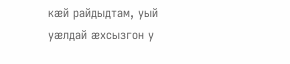кæй райдыдтам, уый уæлдай æхсызгон у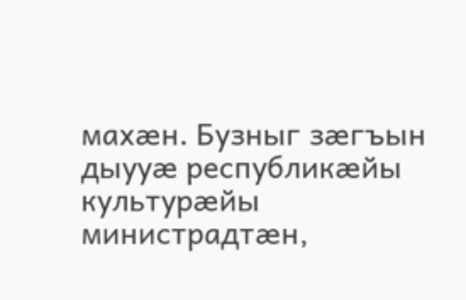махæн. Бузныг зæгъын дыууæ республикæйы культурæйы министрадтæн,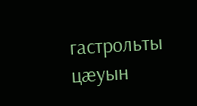гастрольты цæуын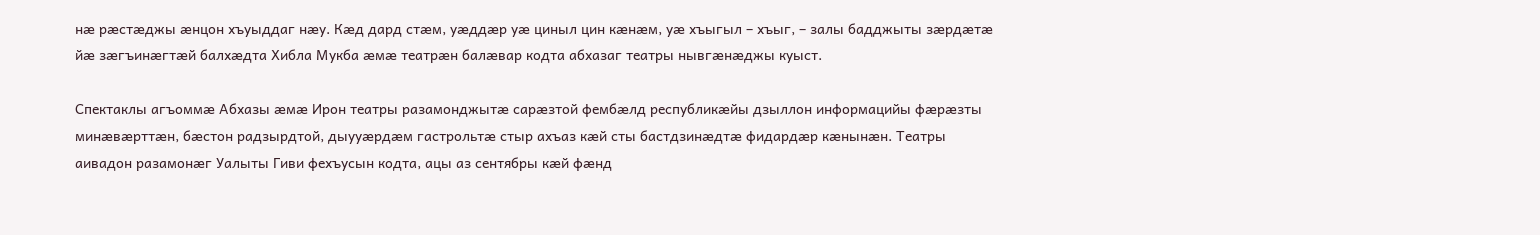нæ рæстæджы æнцон хъуыддаг нæу. Кæд дард стæм, уæддæр уæ циныл цин кæнæм, уæ хъыгыл – хъыг, – залы бадджыты зæрдæтæ йæ зæгъинæгтæй балхæдта Хибла Мукба æмæ театрæн балæвар кодта абхазаг театры нывгæнæджы куыст.

Спектаклы агъоммæ Абхазы æмæ Ирон театры разамонджытæ сарæзтой фембæлд республикæйы дзыллон информацийы фæрæзты минæвæрттæн, бæстон радзырдтой, дыууæрдæм гастрольтæ стыр ахъаз кæй сты бастдзинæдтæ фидардæр кæнынæн. Театры аивадон разамонæг Уалыты Гиви фехъусын кодта, ацы аз сентябры кæй фæнд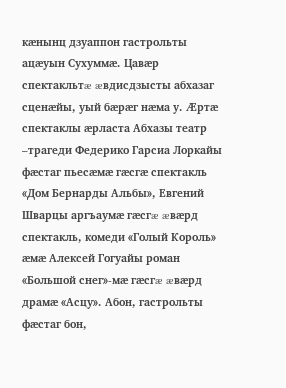кæнынц дзуаппон гастрольты ацæуын Сухуммæ. Цавæр спектакльтæ æвдисдзысты абхазаг сценæйы, уый бæрæг нæма у. Æртæ спектаклы æрласта Абхазы театр –трагеди Федерико Гарсиа Лоркайы фæстаг пьесæмæ гæсгæ спектакль «Дом Бернарды Альбы», Евгений Шварцы аргъаумæ гæсгæ æвæрд спектакль, комеди «Голый Король» æмæ Алексей Гогуайы роман «Большой снег»-мæ гæсгæ æвæрд драмæ «Асцу». Абон, гастрольты фæстаг бон,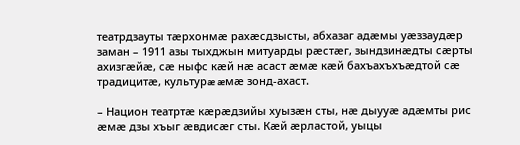театрдзауты тæрхонмæ рахæсдзысты, абхазаг адæмы уæззаудæр заман – 1911 азы тыхджын митуарды рæстæг, зындзинæдты сæрты ахизгæйæ, сæ ныфс кæй нæ асаст æмæ кæй бахъахъхъæдтой сæ традицитæ, культурæ æмæ зонд-ахаст.

– Национ театртæ кæрæдзийы хуызæн сты, нæ дыууæ адæмты рис æмæ дзы хъыг æвдисæг сты. Кæй æрластой, уыцы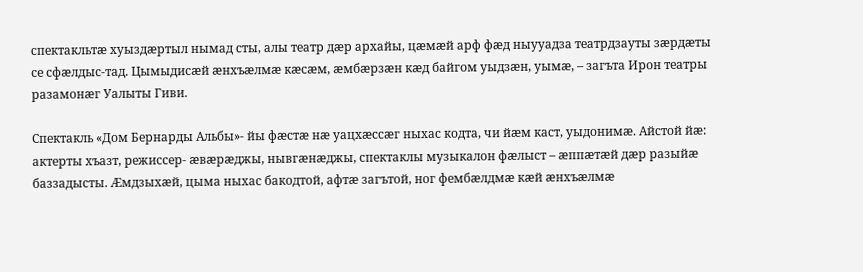спектакльтæ хуыздæртыл нымад сты, алы театр дæр архайы, цæмæй арф фæд ныууадза театрдзауты зæрдæты се сфæлдыс-тад. Цымыдисæй æнхъæлмæ кæсæм, æмбæрзæн кæд байгом уыдзæн, уымæ, – загъта Ирон театры разамонæг Уалыты Гиви.

Спектакль «Дом Бернарды Альбы»- йы фæстæ нæ уацхæссæг ныхас кодта, чи йæм каст, уыдонимæ. Айстой йæ: актерты хъазт, режиссер- æвæрæджы, нывгæнæджы, спектаклы музыкалон фæлыст – æппæтæй дæр разыйæ баззадысты. Æмдзыхæй, цыма ныхас бакодтой, афтæ загътой, ног фембæлдмæ кæй æнхъæлмæ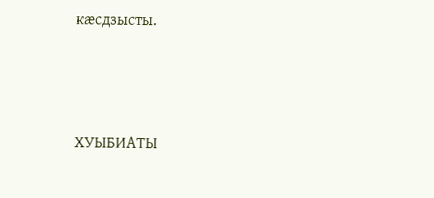кæсдзысты.



ХУЫБИАТЫ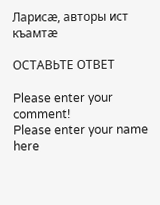Ларисæ, авторы ист къамтæ

ОСТАВЬТЕ ОТВЕТ

Please enter your comment!
Please enter your name here